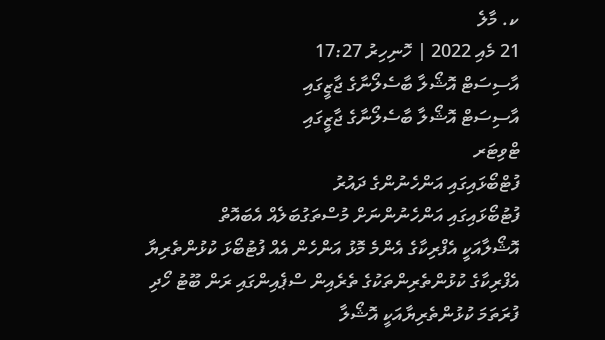ކ. މާލެ
21 މެއި 2022 | ހޮނިހިރު 17:27
އާސިސަޓް އޮޝޯލާ ބާސެލޯނާގެ ޖާޒީގައި
އާސިސަޓް އޮޝޯލާ ބާސެލޯނާގެ ޖާޒީގައި
ޓްވިޓަރ
ފުޓްބޯޅައިގައި އަންހެނުންގެ ދައުރު
ފުޓުބޯޅައިގައި އަންހެނުންނަށް މުސްތަގުބަލެއް އެބައޮތް
އޮޝޯލާއަކީ އެފްރިކާގެ އެންމެ މޮޅު އަންހެން އެއް ފުޓުބޯޅަ ކުޅުންތެރިޔާ
އެފްރިކާގެ ކުޅުންތެރިންތަކުގެ ތެރެއިން ސްޕެއިންގައި ރަން ބޫޓު ހޯދި ފުރަތަމަ ކުޅުންތެރިޔާއަކީ އޮޝޯލާ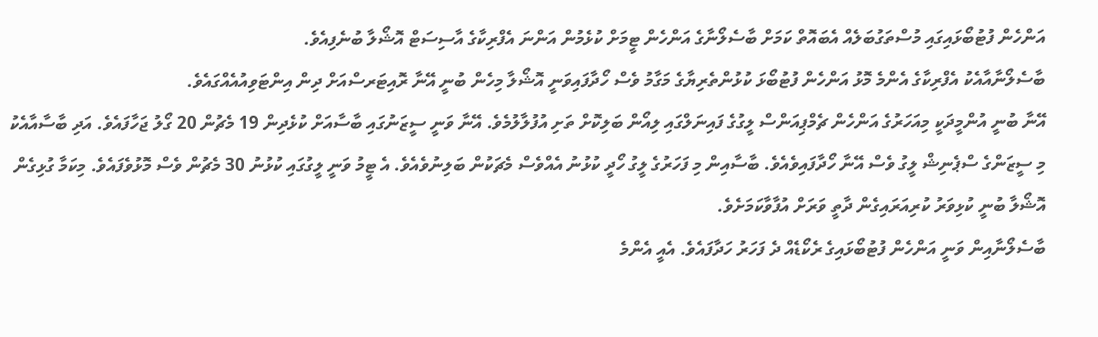އަންހެން ފުޓުބޯޅައިގައި މުސްތަގުބަލެއް އެބައޮތް ކަމަށް ބާސެލޯނާގެ އަންހެން ޓީމަށް ކުޅެމުން އަންނަ އެފްރިކާގެ އާސިސަޓް އޮޝޯލާ ބުނެފިއެވެ.
ބާސެލޯނާއާއެކު އެފްރިކާގެ އެންމެ މޮޅު އަންހެން ފުޓުބޯޅަ ކުޅުންތެރިޔާގެ މަގާމު ވެސް ހޯދާފައިވަނީ އޮޝޯލާ މިހެން ބުނީ އޭނާ ރޮއިޓަރސްއަށް ދިން އިންޓަވިއުއެއްގައެވެ.
އޭނާ ބުނީ އުންމީދަކީ މިއަހަރުގެ އަންހެން ޗެމްޕިއަންސް ލީގުގެ ފައިނަލްގައި ލިއޯން ބަލިކޮށް ތަށި އުފުލާލުމެވެ. އޭނާ ވަނީ ސީޒަނުގައި ބާސާއަށް ކުޅެދިން 19 މެޗުން 20 ގޯލު ޖަހާފައެވެ. އަދި ބާސާއާއެކު މި ސީޒަންގެ ސްޕެނިޝް ލީގު ވެސް އޭނާ ހޯދާފައިވެއެވެ. ބާސާއިން މި ފަހަރުގެ ލީގު ހޯދީ ކުޅުނު އެއްވެސް މެޗަކުން ބަލިނުވެއެވެ. އެ ޓީމު ވަނީ ލީގުގައި ކުޅުނު 30 މެޗުން ވެސް މޮޅުވެފައެވެ. މިކަމާ ގުޅިގެން އޮޝޯލާ ބުނީ ކުޅިވަރު ކުރިއަރައިގެން ދާތީ ވަރަށް އުފާވާކަމަށެވެ.
ބާސެލޯނާއިން ވަނީ އަންހެން ފުޓުބޯޅައިގެ ރެކޯޑެއް ދެ ފަހަރު ހަދާފައެވެ. އެއީ އެންމެ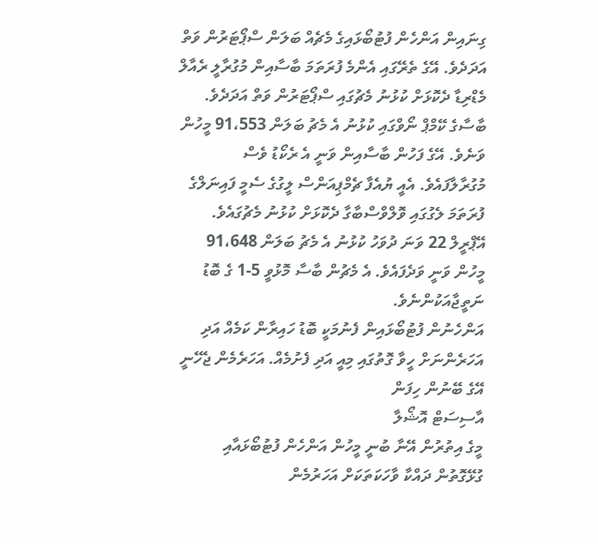ގިނައިން އަންހެން ފުޓުބޯޅައިގެ މެޗެއް ބަލަން ސްޕޯޓަރުން ވަތް އަދަދެވެ. އޭގެ ތެރޭގައި އެންމެ ފުރަތަމަ ބާސާއިން މުގުރާލީ ރެއާލް މެޑްރިޑާ ދެކޮޅަށް ކުޅުނު މެޗުގައި ސްޕޯޓަރުން ވަތް އަދަދެވެ. ބާސާގެ ކޭމްޕް ނޯވްގައި ކުޅުނު އެ މެޗު ބަލަން 91،553 މީހުން ވަނެވެ. އޭގެ ފަހުން ބާސާއިން ވަނީ އެ ރެކޯޑު ވެސް މުގުރާލާފައެވެ. އެއީ ޔުއެފާ ޗެމްޕިއަންސް ލީގުގެ ސެމީ ފައިނަލްގެ ފުރަތަމަ ލެގުގައި ވޮލްވްސްބާގާ ދެކޮޅަށް ކުޅުނު މެޗުގައެވެ. އޭޕްރީލް 22 ވަނަ ދުވަހު ކުޅުނު އެ މެޗު ބަލަން 91،648 މީހުން ވަނީ ވަދެފައެވެ. އެ މެޗުން ބާސާ މޮޅުވީ 5-1 ގެ ބޮޑު ނަތީޖާއަކުންނެވެ.
އަންހެނުން ފުޓުބޯޅައިން ފެނުމަކީ ބޮޑު ހައިރާން ކަމެއް އަދި އަހަރެންނަށް ހީވާ ގޮތުގައި މިއީ އަދި ފެށުމެއް. އަހަރެމެން ޖެހޭނީ އޭގެ ބޭނުން ހިފަން
އާސިސަޓް އޮޝޯލާ
މީގެ އިތުރުން އޭނާ ބުނީ މީހުން އަންހެން ފުޓުބޯޅައާއި ގުޅޭގޮތުން ދައްކާ ވާހަކަތަކަށް އަހަރުމެން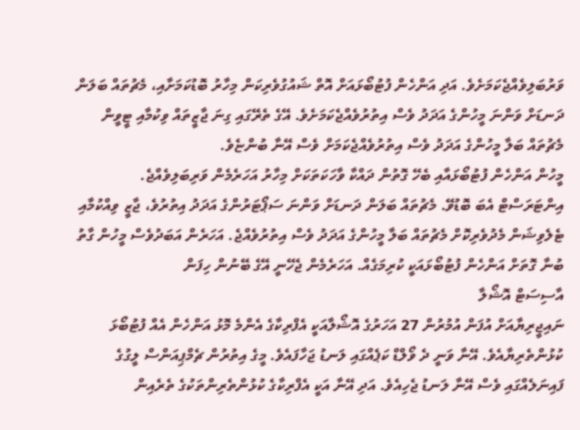ވަރުބަލިވެއްޖެކަމަށެވެ. އަދި އަންހެން ފުޓުބޯޅައަށް އޮތް ޝައުގުވެރިކަން މިހާރު ބޮޑުކަމަށާއި، މެޗުތައް ބަލަން ދަނޑަށް ވަންނަ މީހުންގެ އަދަދު ވެސް އިތުރުވެއްޖެކަމަށެވެ. އޭގެ ތެރޭގައި ގިނަ ޖާޒީތައް ވިކުމާއި ޓީވީން މެޗުތައް ބަލާ މީހުންގެ އަދަދު ވެސް އިތުރުވެއްޖެކަމަށް ވެސް އޭނާ ބުންޏެވެ.
މީހުން އަންހެން ފުޓުބޯޅައާއި ބެހޭ ގޮތުން ދައްކާ ވާހަކަތަކަށް މިހާރު އަހަރެމެން ވަރިބަލިވެއްޖެ. އިންޓަރަސްޓް އެބަ ބޮޑުވޭ. މެޗުތައް ބަލަން ދަނޑަށް ވަންނަ ސަޕޯޓަރުންގެ އަދަދު އިތުރުވެ، ޖާޒީ ވިއްކުމާއި ޓެލެވިޝަން މެދުވެރިކޮށް މެޗުތައް ބަލާ މީހުންގެ އަދަދު ވެސް އިތުރުވެއްޖެ. އަހަރެން އަބަދުވެސް މީހުން ގާތު ބުނާ ގޮތަށް އަންހެން ފުޓުބޯޅައަކީ ކުރިމަގެއް. އަހަރެމެން ޖެހޭނީ އޭގެ ބޭނުން ހިފަން
އާސިސަޓް އޮޝޯލާ
ނައިޖީރިޔާއަށް އުފަން އުމުރުން 27 އަހަރުގެ އޮޝޯލާއަކީ އެފްރިކާގެ އެންމެ މޮޅު އަންހެން އެއް ފުޓުބޯޅަ ކުޅުންތެރިޔާއެވެ. އޭނާ ވަނީ ދެ ވޯލްޑް ކަޕެއްގައި ލަނޑު ޖަހާފައެވެ. މީގެ އިތުރުން ޗެމްޕިއަންސް ލީގުގެ ފައިނަލެއްގައި ވެސް އޭނާ ލަނޑު ޖެހިއެވެ. އަދި އޭނާ އަކީ އެފްރިކާގެ ކުޅުންތެރިންތަކުގެ ތެރެއިން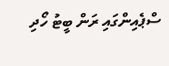ސްޕެއިންގައި ރަން ބީޓު ހޯދި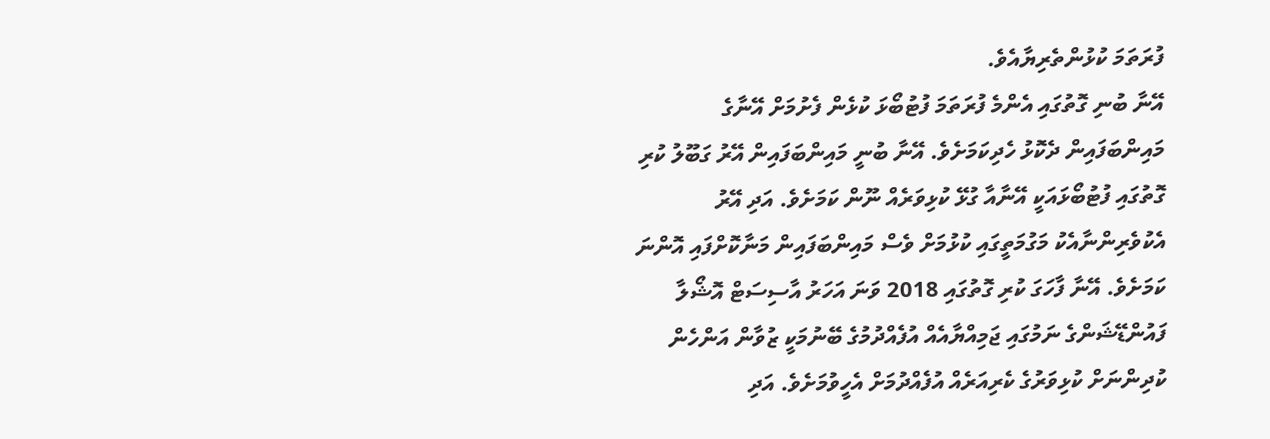ފުރަތަމަ ކުޅުންތެރިޔާއެވެ.
އޭނާ ބުނި ގޮތުގައި އެންމެ ފުރަތަމަ ފުޓުބޯޅަ ކުޅެން ފެށުމަށް އޭނާގެ މައިންބަފައިން ދެކޮޅު ހެދިކަމަށެވެ. އޭނާ ބުނީ މައިންބަފައިން އޭރު ގަބޫލު ކުރި ގޮތުގައި ފުޓުބޯޅައަކީ އޭނާއާ ގުޅޭ ކުޅިވަރެއް ނޫން ކަމަށެވެ. އަދި އޭރު އެކުވެރިންނާއެކު މަގުމަތީގައި ކުޅުމަށް ވެސް މައިންބަފައިން މަނާކޮށްފައި އޮންނަ ކަމަށެވެ. އޭނާ ފާހަގަ ކުރި ގޮތުގައި 2018 ވަނަ އަހަރު އާސިސަޓް އޮޝޯލާ ފައުންޑޭޝަންގެ ނަމުގައި ޖަމިއްޔާއެއް އުފެއްދުމުގެ ބޭނުމަކީ ޒުވާން އަންހެން ކުދިންނަށް ކުޅިވަރުގެ ކެރިއަރެއް އުފެއްދުމަށް އެހީވުމަށެވެ. އަދި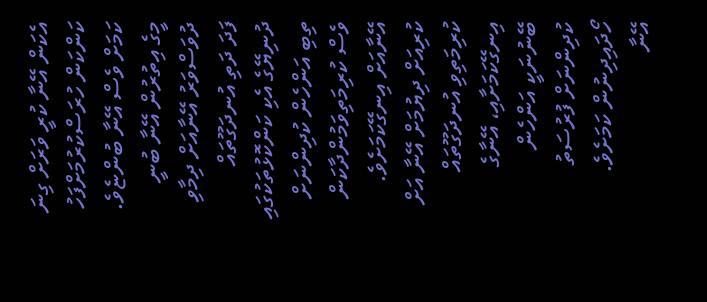އެކަން އޭނާ ކުރީ ވަރަށް ގިނަ ކަންކަން ހުރަސްކުރުމަށްފަހު ކަމަށް ވެސް އޭނާ ބުންޏެވެ.
މީގެ އިތުރުން އޭނާ ބުނީ ދުވަސްވަރު އޭނާއަށް ދިމާވި ފަދަ ދަތި އުނދަގޫތައް ދުނިޔޭގެ އެކި ކަންކޮޅުތަކުގައި ތިބި އަންހެން ކުދިންނަށް ވެސް ކުރިމަތިވަމުންދާކަން އޭނާއަށް އިނގޭކަމަށެވެ. ކުރިއަށް ދިޔުމަށް އޭނާ އަށް ކުރިމަތިވި އުނދަގޫތައް އިނގޭކަމަށާއި، އޭނާގެ ބޭނުނަކީ އަންހެން ކުދިންނަށް ފުރުސަތު ހޯދައިދިނުން ކަމަށެވެ.
އޭނާ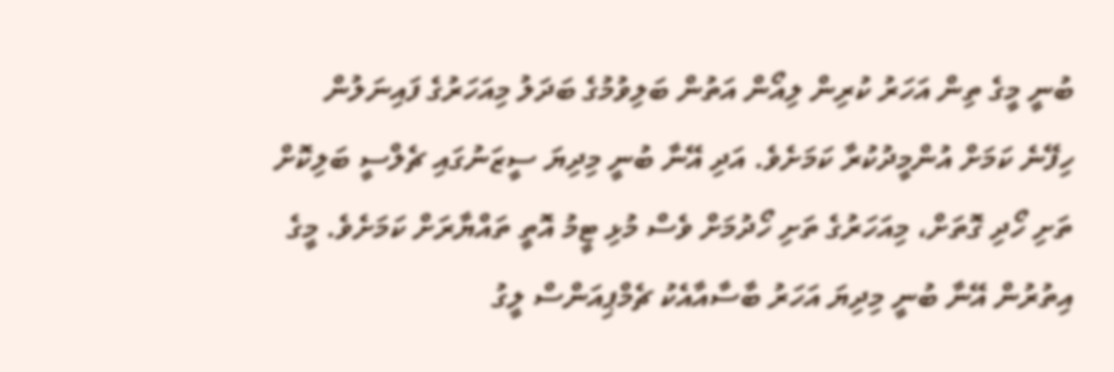ބުނީ މީގެ ތިން އަހަރު ކުރިން ލިއޯން އަތުން ބަލިވުމުގެ ބަދަލު މިއަހަރުގެ ފައިނަލުން ހިފޭނެ ކަމަށް އުންމީދުކުރާ ކަމަށެވެ. އަދި އޭނާ ބުނީ މިދިޔަ ސީޒަނުގައި ޗެލްސީ ބަލިކޮށް ތަށި ހޯދި ގޮތަށް، މިއަހަރުގެ ތަށި ހޯދުމަށް ވެސް މުޅި ޓީމު އޮތީ ތައްޔާރަށް ކަމަށެވެ. މީގެ އިތުރުން އޭނާ ބުނީ މިދިޔަ އަހަރު ބާސާއާއެކު ޗެމްޕިއަންސް ލީގު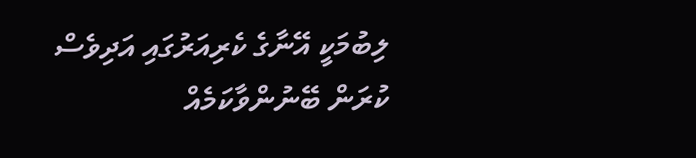ލިބުމަކީ އޭނާގެ ކެރިއަރުގައި އަދިވެސް ކުރަން ބޭނުންވާކަމެއް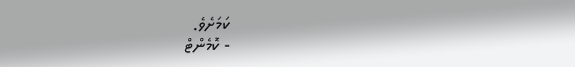ކަމަށެވެ.
- ކޮމެންޓް